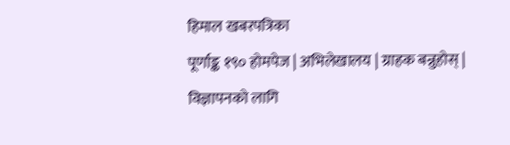हिमाल खबरपत्रिका
पूर्णाङ्क १९० होमपेज | अभिलेखालय | ग्राहक बन्नुहोस् | विज्ञापनको लागि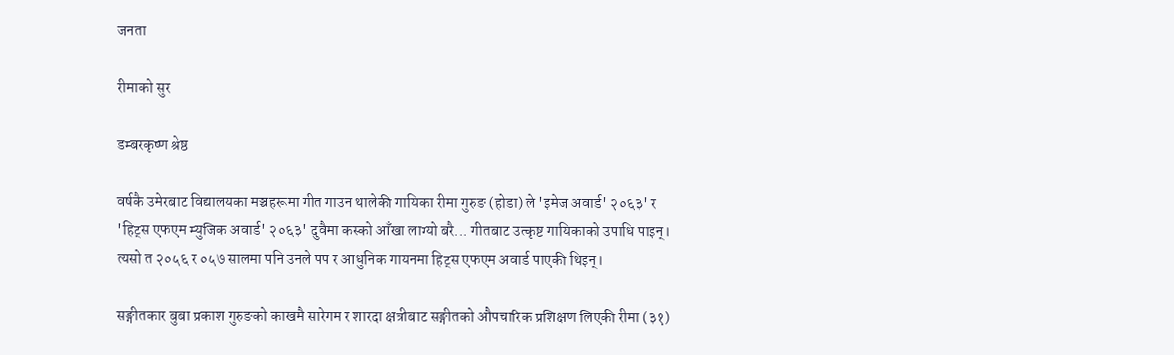जनता

रीमाको सुर

डम्बरकृष्ण श्रेष्ठ

वर्षकै उमेरबाट विद्यालयका मञ्चहरूमा गीत गाउन थालेकी गायिका रीमा गुरुङ (होडा) ले 'इमेज अवार्ड' २०६३' र 'हिट्स एफएम म्युजिक अवार्ड' २०६३' दुवैमा कस्को आँखा लाग्यो बरै... गीतबाट उत्कृष्ट गायिकाको उपाधि पाइन्। त्यसो त २०५६ र ०५७ सालमा पनि उनले पप र आधुनिक गायनमा हिट्स एफएम अवार्ड पाएकी थिइन्।

सङ्गीतकार बुबा प्रकाश गुरुङको काखमै सारेगम र शारदा क्षत्रीबाट सङ्गीतको औपचारिक प्रशिक्षण लिएकी रीमा (३१)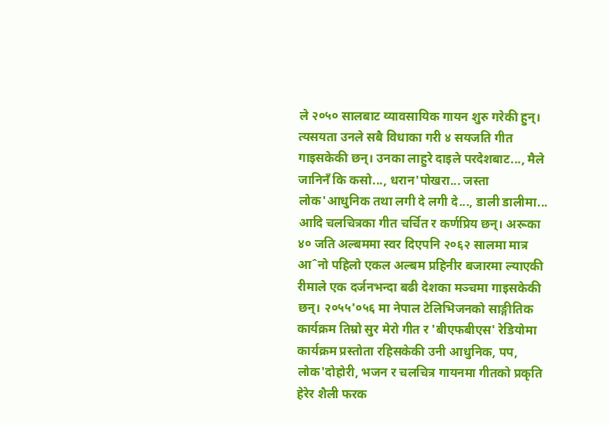ले २०५० सालबाट व्यावसायिक गायन शुरु गरेकी हुन्। त्यसयता उनले सबै विधाका गरी ४ सयजति गीत गाइसकेकी छन्। उनका लाहुरे दाइले परदेशबाट..., मैले जानिनँ कि कसो..., धरान'पोखरा... जस्ता लोक'आधुनिक तथा लगी दे लगी दे..., डाली डालीमा... आदि चलचित्रका गीत चर्चित र कर्णप्रिय छन्। अरूका ४० जति अल्बममा स्वर दिएपनि २०६२ सालमा मात्र आˆनो पहिलो एकल अल्बम प्रहिनीर बजारमा ल्याएकी रीमाले एक दर्जनभन्दा बढी देशका मञ्चमा गाइसकेकी छन्। २०५५'०५६ मा नेपाल टेलिभिजनको साङ्गीतिक कार्यक्रम तिम्रो सुर मेरो गीत र 'बीएफबीएस' रेडियोमा कार्यक्रम प्रस्तोता रहिसकेकी उनी आधुनिक, पप, लोक'दोहोरी, भजन र चलचित्र गायनमा गीतको प्रकृति हेरेर शैली फरक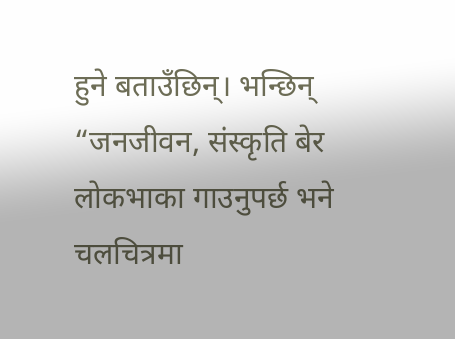हुने बताउँछिन्। भन्छिन् “जनजीवन, संस्कृति बेर लोकभाका गाउनुपर्छ भने चलचित्रमा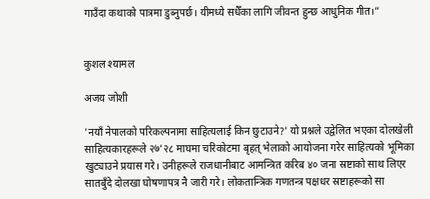गाउँदा कथाको पात्रमा डुब्नुपर्छ। यीमध्ये सधैँका लागि जीवन्त हुन्छ आधुनिक गीत।”


कुशल श्यामल

अजय जोशी

'नयाँ नेपालको परिकल्पनामा साहित्यलाई किन छुटाउने?' यो प्रश्नले उद्वेलित भएका दोलखेली साहित्यकारहरूले २७'२८ माघमा चरिकोटमा बृहत् भेलाको आयोजना गरेर साहित्यको भूमिका खुट्याउने प्रयास गरे। उनीहरूले राजधानीबाट आमन्त्रित करिब ४० जना स्रष्टाको साथ लिएर सातबुँदे दोलखा घोषणापत्र नै जारी गरे। लोकतान्त्रिक गणतन्त्र पक्षधर स्रष्टाहरूको सा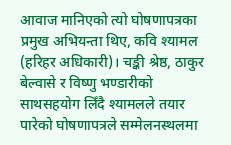आवाज मानिएको त्यो घोषणापत्रका प्रमुख अभियन्ता थिए, कवि श्यामल (हरिहर अधिकारी)। चङ्की श्रेष्ठ, ठाकुर बेल्वासे र विष्णु भण्डारीको साथसहयोग लिँदै श्यामलले तयार पारेको घोषणापत्रले सम्मेलनस्थलमा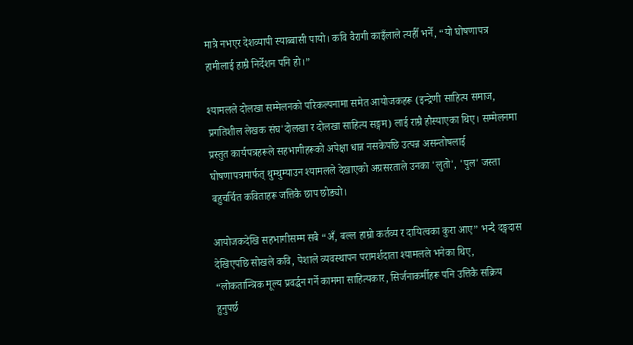मात्रै नभएर देशव्यापी स्याब्बासी पायो। कवि वैरागी काइँलाले त्यहीँ भनेँ, “यो घोषणापत्र हामीलाई हाम्रै निर्देशन पनि हो।”

श्यामलले दोलखा सम्मेलनको परिकल्पनामा समेत आयोजकहरू (इन्द्रेणी साहित्य समाज, प्रगतिशील लेखक संघ'दोलखा र दोलखा साहित्य सङ्गम) लाई राम्रै हौस्याएका थिए। सम्मेलनमा प्रस्तुत कार्यपत्रहरूले सहभागीहरूको अपेक्षा धान्न नसकेपछि उत्पन्न असन्तोषलाई घोषणापत्रमार्फत् थुम्थुम्याउन श्यामलले देखाएको अग्रसरताले उनका 'लुतो', 'पुल' जस्ता बहुचर्चित कविताहरू जत्तिकै छाप छोड्यो।

आयोजकदेखि सहभागीसम्म सबै “अँ, बल्ल हाम्रो कर्तव्य र दायित्वका कुरा आए” भन्दै दङ्गदास देखिएपछि सोखले कवि, पेशाले व्यवस्थापन परामर्शदाता श्यामलले भनेका थिए, “लोकतान्त्रिक मूल्य प्रवर्द्धन गर्ने काममा साहित्यकार, सिर्जनाकर्मीहरू पनि उत्तिकै सक्रिय हुनुपर्छ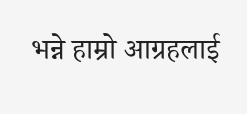भन्ने हाम्रो आग्रहलाई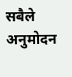सबैले अनुमोदन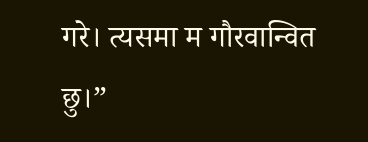गरे। त्यसमा म गौरवान्वित छु।”